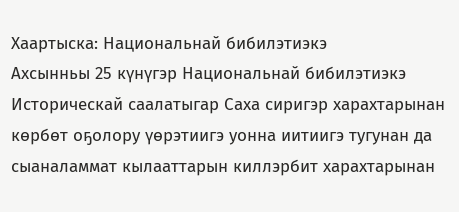Хаартыска: Национальнай бибилэтиэкэ
Ахсынньы 25 күнүгэр Национальнай бибилэтиэкэ Историческай саалатыгар Саха сиригэр харахтарынан көрбөт оҕолору үөрэтиигэ уонна иитиигэ тугунан да сыаналаммат кылааттарын киллэрбит харахтарынан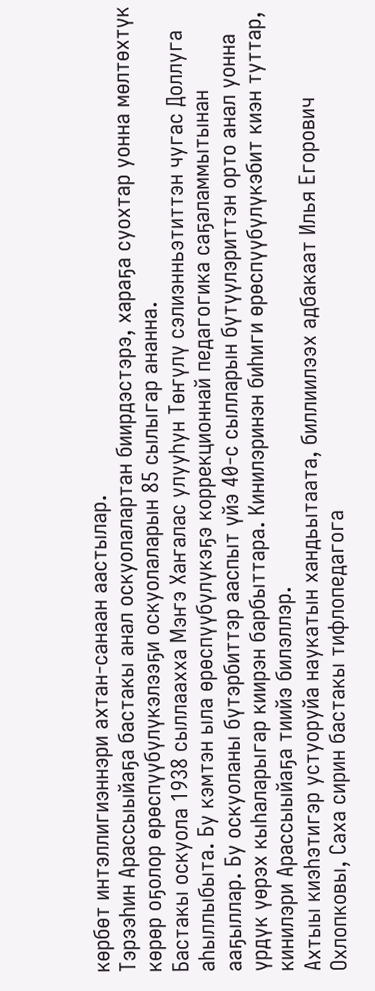көрбөт интэллигиэннэри ахтан-санаан аастылар.
Тэрээһин Арассыыйаҕа бастакы анал оскуолалартан биирдэстэрэ, хараҕа суохтар уонна мөлтөхтүк көрөр оҕолор өрөспүүбүлүкэлээҕи оскуолаларын 85 сылыгар ананна.
Бастакы оскуола 1938 сыллаахха Мэҥэ Хаҥалас улууһун Төҥүлү сэлиэнньэтиттэн чугас Доллуга аһыллыбыта. Бу кэмтэн ыла өрөспүүбүлүкэҕэ коррекционнай педагогика саҕаламмытынан ааҕыллар. Бу оскуоланы бүтэрбиттэр ааспыт үйэ 40-с сылларын бүтүүлэриттэн орто анал уонна үрдүк үөрэх кыһаларыгар киирэн барбыттара. Кинилэринэн биһиги өрөспүүбүлүкэбит киэн туттар, кинилэри Арассыыйаҕа тиийэ билэллэр.
Ахтыы киэһэтигэр устуоруйа наукатын хандьытаата, биллиилээх адбакаат Илья Егорович Охлопковы, Саха сирин бастакы тифлопедагога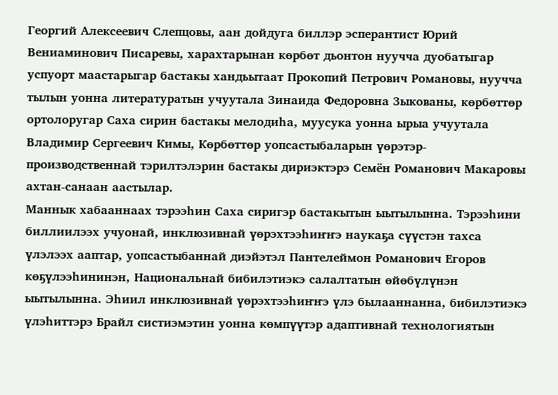Георгий Алексеевич Слепцовы, аан дойдуга биллэр эсперантист Юрий Вениаминович Писаревы, харахтарынан көрбөт дьонтон нуучча дуобатыгар успуорт маастарыгар бастакы хандьытаат Прокопий Петрович Романовы, нуучча тылын уонна литературатын учуутала Зинаида Федоровна Зыкованы, көрбөттөр ортолоругар Саха сирин бастакы мелодиһа, муусука уонна ырыа учуутала Владимир Сергеевич Кимы, Көрбөттөр уопсастыбаларын үөрэтэр-производственнай тэрилтэлэрин бастакы дириэктэрэ Семён Романович Макаровы ахтан-санаан аастылар.
Маннык хабааннаах тэрээһин Саха сиригэр бастакытын ыытылынна. Тэрээһини биллиилээх учуонай, инклюзивнай үөрэхтээһиҥҥэ наукаҕа сүүстэн тахса үлэлээх ааптар, уопсастыбаннай диэйэтэл Пантелеймон Романович Егоров көҕүлээһининэн, Национальнай бибилэтиэкэ салалтатын өйөбүлүнэн ыытылынна. Эһиил инклюзивнай үөрэхтээһиҥҥэ үлэ былааннанна, бибилэтиэкэ үлэһиттэрэ Брайл систиэмэтин уонна көмпүүтэр адаптивнай технологиятын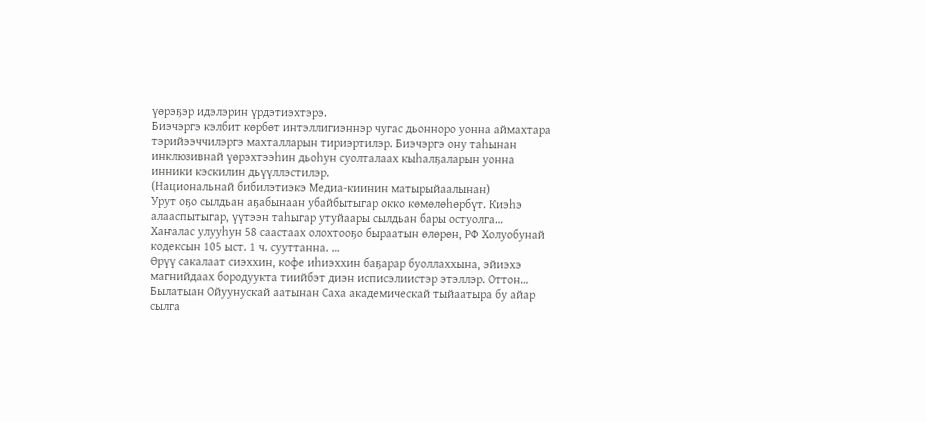үөрэҕэр идэлэрин үрдэтиэхтэрэ.
Биэчэргэ кэлбит көрбөт интэллигиэннэр чугас дьонноро уонна аймахтара тэрийээччилэргэ махталларын тириэртилэр. Биэчэргэ ону таһынан инклюзивнай үөрэхтээһин дьоһун суолталаах кыһалҕаларын уонна инники кэскилин дьүүллэстилэр.
(Национальнай бибилэтиэкэ Медиа-киинин матырыйаалынан)
Урут оҕо сылдьан аҕабынаан убайбытыгар окко көмөлөhөрбүт. Киэhэ алааспытыгар, үүтээн таhыгар утуйаары сылдьан бары остуолга…
Хаҥалас улууһун 58 саастаах олохтооҕо быраатын өлөрөн, РФ Холуобунай кодексын 105 ыст. 1 ч. сууттанна. …
Өрүү сакалаат сиэххин, кофе иһиэххин баҕарар буоллаххына, эйиэхэ магнийдаах бородуукта тиийбэт диэн исписэлиистэр этэллэр. Оттон…
Былатыан Ойуунускай аатынан Саха академическай тыйаатыра бу айар сылга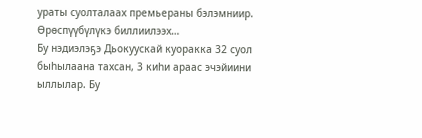ураты суолталаах премьераны бэлэмниир. Өрөспүүбүлүкэ биллиилээх…
Бу нэдиэлэҕэ Дьокуускай куоракка 32 суол быһылаана тахсан, 3 киһи араас эчэйиини ыллылар. Бу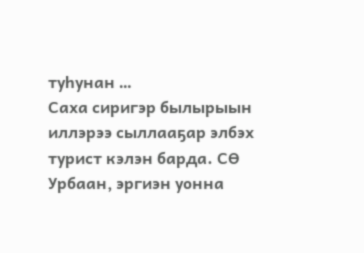туһунан …
Саха сиригэр былырыын иллэрээ сыллааҕар элбэх турист кэлэн барда. СӨ Урбаан, эргиэн уонна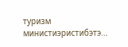туризм министиэристибэтэ…